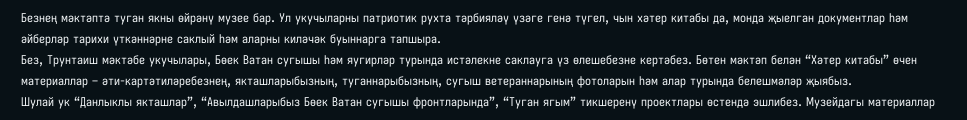Безнең мәктәптә туган якны өйрәнү музее бар. Ул укучыларны патриотик рухта тәрбияләү үзәге генә түгел, чын хәтер китабы да, монда җыелган документлар һәм әйберләр тарихи үткәннәрне саклый һәм аларны киләчәк буыннарга тапшыра.
Без, Трунтаиш мәктәбе укучылары, Бөек Ватан сугышы һәм яугирләр турында истәлекне саклауга үз өлешебезне кертәбез. Бөтен мәктәп белән “Хәтер китабы” өчен материаллар – әти-картәтиләребезнең, якташларыбызның, туганнарыбызның, сугыш ветераннарының фотоларын һәм алар турында белешмәләр җыябыз.
Шулай ук “Данлыклы якташлар”, “Авылдашларыбыз Бөек Ватан сугышы фронтларында”, “Туган ягым” тикшеренү проектлары өстендә эшлибез. Музейдагы материаллар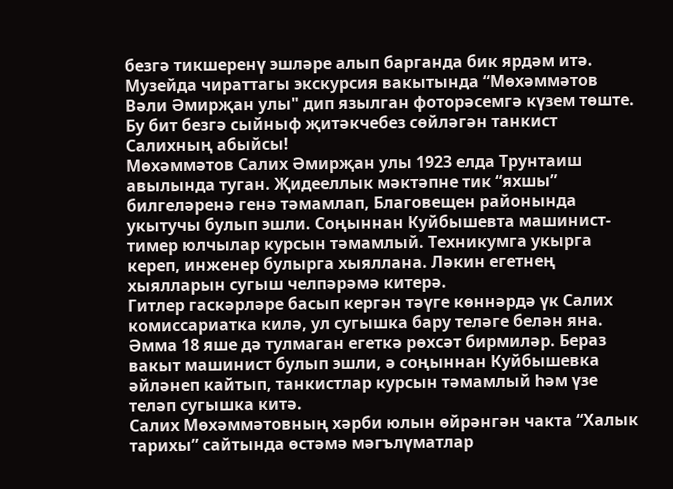безгә тикшеренү эшләре алып барганда бик ярдәм итә.
Музейда чираттагы экскурсия вакытында “Мөхәммәтов Вәли Әмирҗан улы" дип язылган фоторәсемгә күзем төште. Бу бит безгә сыйныф җитәкчебез сөйләгән танкист Салихның абыйсы!
Мөхәммәтов Салих Әмирҗан улы 1923 елда Трунтаиш авылында туган. Җидееллык мәктәпне тик “яхшы” билгеләренә генә тәмамлап, Благовещен районында укытучы булып эшли. Соңыннан Куйбышевта машинист-тимер юлчылар курсын тәмамлый. Техникумга укырга кереп, инженер булырга хыяллана. Ләкин егетнең хыялларын сугыш челпәрәмә китерә.
Гитлер гаскәрләре басып кергән тәүге көннәрдә үк Салих комиссариатка килә, ул сугышка бару теләге белән яна. Әмма 18 яше дә тулмаган егеткә рөхсәт бирмиләр. Бераз вакыт машинист булып эшли, ә соңыннан Куйбышевка әйләнеп кайтып, танкистлар курсын тәмамлый һәм үзе теләп сугышка китә.
Салих Мөхәммәтовның хәрби юлын өйрәнгән чакта “Халык тарихы” сайтында өстәмә мәгълүматлар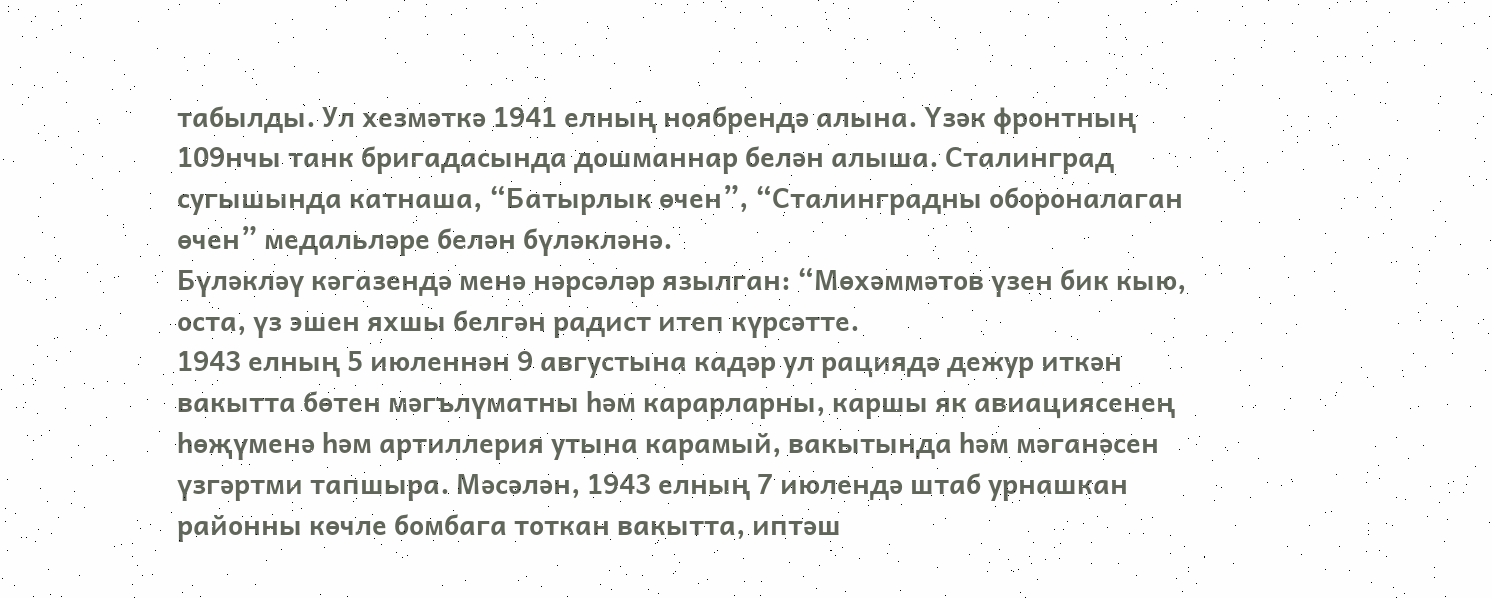табылды. Ул хезмәткә 1941 елның ноябрендә алына. Үзәк фронтның 109нчы танк бригадасында дошманнар белән алыша. Сталинград сугышында катнаша, “Батырлык өчен”, “Сталинградны обороналаган өчен” медальләре белән бүләкләнә.
Бүләкләү кәгазендә менә нәрсәләр язылган: “Мөхәммәтов үзен бик кыю, оста, үз эшен яхшы белгән радист итеп күрсәтте.
1943 елның 5 июленнән 9 августына кадәр ул рациядә дежур иткән вакытта бөтен мәгълүматны һәм карарларны, каршы як авиациясенең һөҗүменә һәм артиллерия утына карамый, вакытында һәм мәганәсен үзгәртми тапшыра. Мәсәлән, 1943 елның 7 июлендә штаб урнашкан районны көчле бомбага тоткан вакытта, иптәш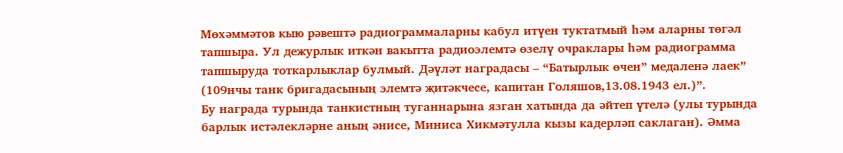Мөхәммәтов кыю рәвештә радиограммаларны кабул итүен туктатмый һәм аларны төгәл тапшыра. Ул дежурлык иткән вакытта радиоэлемтә өзелү очраклары һәм радиограмма тапшыруда тоткарлыклар булмый. Дәүләт наградасы – “Батырлык өчен” медаленә лаек” (109нчы танк бригадасының элемтә җитәкчесе, капитан Голяшов,13.08.1943 ел.)”.
Бу награда турында танкистның туганнарына язган хатында да әйтеп үтелә (улы турында барлык истәлекләрне аның әнисе, Миниса Хикмәтулла кызы кадерләп саклаган). Әмма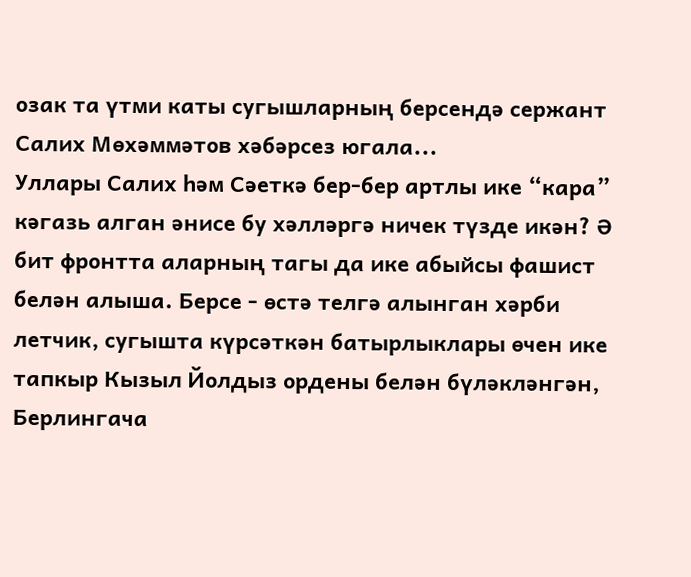озак та үтми каты сугышларның берсендә сержант Салих Мөхәммәтов хәбәрсез югала...
Уллары Салих һәм Сәеткә бер-бер артлы ике “кара” кәгазь алган әнисе бу хәлләргә ничек түзде икән? Ә бит фронтта аларның тагы да ике абыйсы фашист белән алыша. Берсе - өстә телгә алынган хәрби летчик, сугышта күрсәткән батырлыклары өчен ике тапкыр Кызыл Йолдыз ордены белән бүләкләнгән, Берлингача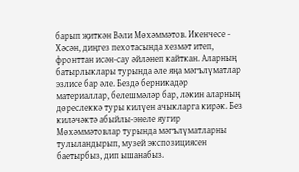барып җиткән Вәли Мөхәммәтов. Икенчесе - Хәсән, диңгез пехотасында хезмәт итеп, фронттан исән-сау әйләнеп кайткан. Аларның батырлыклары турында әле яңа мәгълүматлар эзлисе бар әле. Бездә берникадәр материаллар, белешмәләр бар, ләкин аларның дөреслеккә туры килүен ачыкларга кирәк. Без киләчәктә абыйлы-энеле яугир Мөхәммәтовлар турында мәгълүматларны тулыландырып, музей экспозициясен баетырбыз, дип ышанабыз.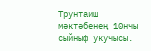Трунтаиш мәктәбенең 10нчы сыйныф укучысы.